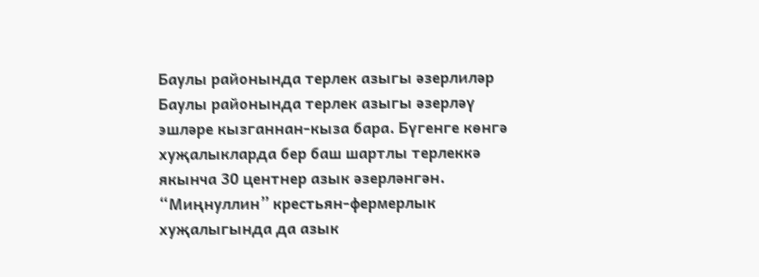Баулы районында терлек азыгы әзерлиләр
Баулы районында терлек азыгы әзерләү эшләре кызганнан-кызa бара. Бүгенге көнгә хуҗалыкларда бер баш шартлы терлеккә якынча 30 центнер азык әзерләнгән. “Миңнуллин” крестьян-фермерлык хуҗалыгында да азык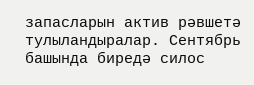запасларын актив рәвшетә тулыландыралар. Сентябрь башында биредә силос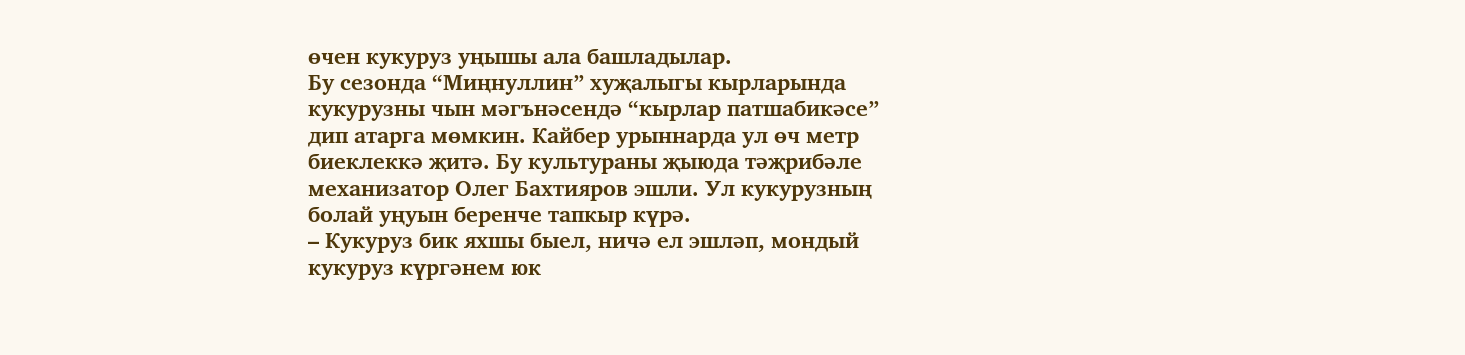өчен кукуруз уңышы ала башладылар.
Бу сезонда “Миңнуллин” хуҗалыгы кырларында кукурузны чын мәгънәсендә “кырлар патшабикәсе” дип атарга мөмкин. Кайбер урыннарда ул өч метр биеклеккә җитә. Бу культураны җыюда тәҗрибәле механизатор Олег Бахтияров эшли. Ул кукурузның болай уңуын беренче тапкыр күрә.
– Кукуруз бик яхшы быел, ничә ел эшләп, мондый кукуруз күргәнем юк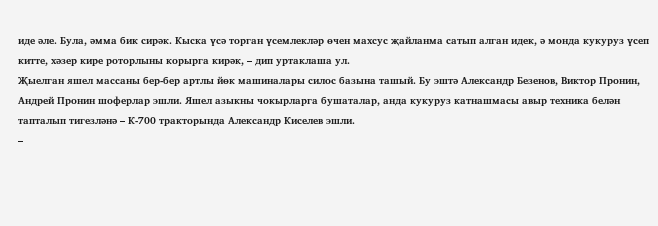иде әле. Була, әмма бик сирәк. Кыска үсә торган үсемлекләр өчен махсус җайланма сатып алган идек, ә монда кукуруз үсеп китте, хәзер кире роторлыны корырга кирәк, – дип уртаклаша ул.
Җыелган яшел массаны бер-бер артлы йөк машиналары силос базына ташый. Бу эштә Александр Безенов, Виктор Пронин, Андрей Пронин шоферлар эшли. Яшел азыкны чокырларга бушаталар, анда кукуруз катнашмасы авыр техника белән тапталып тигезләнә – К-700 тракторында Александр Киселев эшли.
–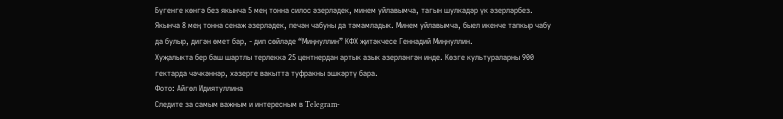Бүгенге көнгә без якынча 5 мең тонна силос әзерләдек, минем уйлавымча, тагын шулкадәр үк әзерләрбез. Якынча 8 мең тонна сенаж әзерләдек, печән чабуны да тәмамладык. Минем уйлавымча, быел икенче тапкыр чабу да булыр, дигән өмет бар, - дип сөйләде “Миңнуллин” КФХ җитәкчесе Геннадий Миңнуллин.
Хуҗалыкта бер баш шартлы терлеккә 25 центнердан артык азык әзерләнгән инде. Көзге культураларны 900 гектарда чәчкәннәр, хәзерге вакытта туфракны эшкәртү бара.
Фото: Айгөл Идиятуллина
Следите за самым важным и интересным в Telegram-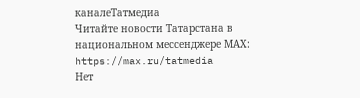каналеТатмедиа
Читайте новости Татарстана в национальном мессенджере MАХ: https://max.ru/tatmedia
Нет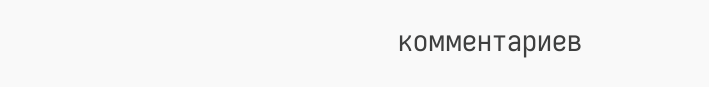комментариев